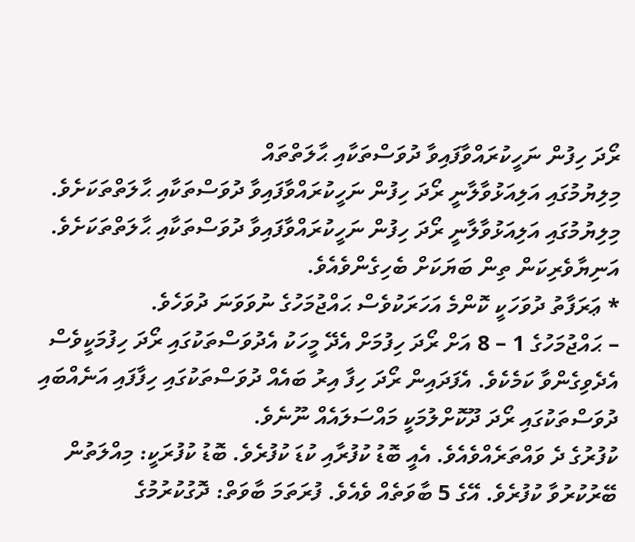ރޯދަ ހިފުން ނަހީކުރައްވާފައިވާ ދުވަސްތަކާއި ޙާލަތްތައް
މިލިޔުމުގައި އަލިއަޅުވާލާނީ ރޯދަ ހިފުން ނަހީކުރައްވާފައިވާ ދުވަސްތަކާއި ޙާލަތްތަކަށެވެ.
މިލިޔުމުގައި އަލިއަޅުވާލާނީ ރޯދަ ހިފުން ނަހީކުރައްވާފައިވާ ދުވަސްތަކާއި ޙާލަތްތަކަށެވެ.
އަނިޔާވެރިކަން ތިން ބަޔަކަށް ބެހިގެންވެއެވެ.
* ޢަރަފާތު ދުވަހަކީ ކޮންމެ އަހަރަކުވެސް ޙައްޖުމަހުގެ ނުވަވަނަ ދުވަހެވެ.
– ޙައްޖުމަހުގެ 1 – 8 އަށް ރޯދަ ހިފުމަށް އެދޭ މީހަކު އެދުވަސްތަކުގައި ރޯދަ ހިފުމަކީވެސް އެދެވިގެންވާ ކަމެކެވެ. އެފަދައިން ރޯދަ ހިފާ އިރު ބައެއް ދުވަސްތަކުގައި ހިފާފައި އަނެއްބައި ދުވަސްތަކުގައި ރޯދަ ދޫކޮށްލުމަކީ މައްސަލައެއް ނޫނެވެ.
ކުފުރުގެ ދެ ވައްތަރެއްވެއެވެ. އެއީ ބޮޑު ކުފުރާއި ކުޑަ ކުފުރެވެ. ބޮޑު ކުފުރަކީ: މިއްލަތުން ބޭރުކުރުވާ ކުފުރެވެ. އޭގެ 5 ބާވަތެއް ވެއެވެ. ފުރަތަމަ ބާވަތް: ދޮގުކުރުމުގެ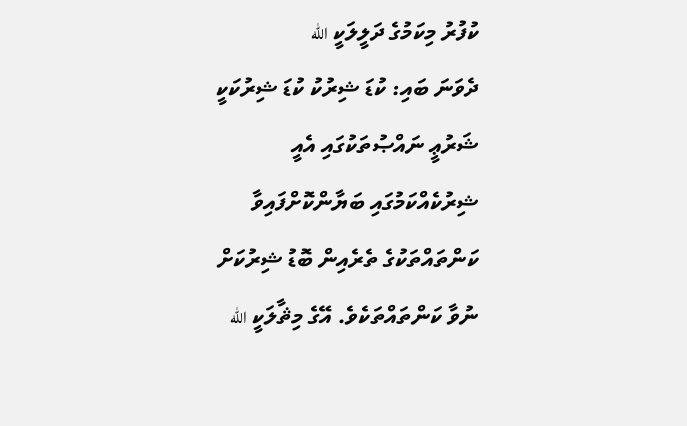ކުފުރު މިކަމުގެ ދަލީލަކީ الله
ދެވަނަ ބައި: ކުޑަ ޝިރުކު ކުޑަ ޝިރުކަކީ ޝަރުޢީ ނައްޞުތަކުގައި އެއީ ޝިރުކެއްކަމުގައި ބަޔާންކޮށްފައިވާ ކަންތައްތަކުގެ ތެރެއިން ބޮޑު ޝިރުކަށް ނުވާ ކަންތައްތަކެވެ. އޭގެ މިޘާލަކީ الله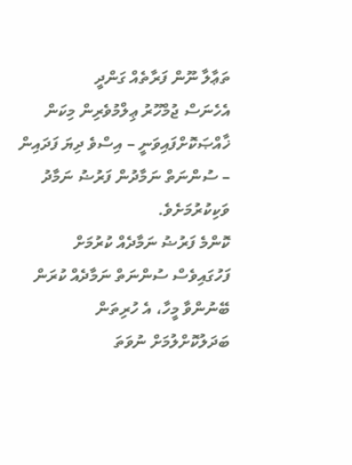ތަޢާލާ ނޫން ފަރާތެއް ގަންދީ
އެހެނަސް ޖުމްހޫރު ޢިލްމުވެރިން މިކަން ޚާއްޞަކޮށްފައިވަނީ – އިސްވެ ދިޔަ ފަދައިން – ސުންނަތް ނަމާދުން ފަރުޟު ނަމާދު ވަކިކުރުމަށެވެ.
ކޮންމެ ފަރުޟު ނަމާދެއް ކުރުމަށް ފަހުގައިވެސް ސުންނަތް ނަމާދެއް ކުރަން ބޭނުންވާ މީހާ، އެ ހުރިތަން ބަދަލުކޮށްލުމަށް ނުވަތަ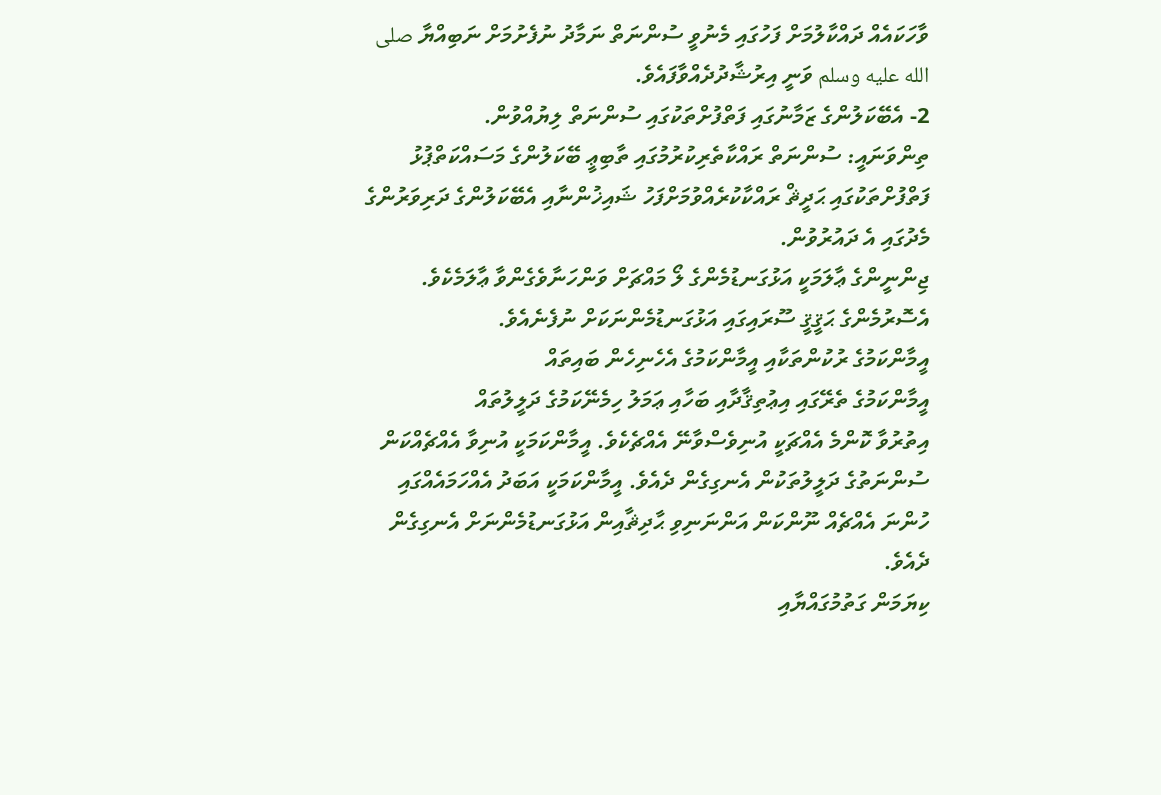ވާހަކައެއް ދައްކާލުމަށް ފަހުގައި މެނުވީ ސުންނަތް ނަމާދު ނުފެށުމަށް ނަބިއްޔާ صلى الله عليه وسلم ވަނީ އިރުޝާދުދެއްވާފައެވެ.
2- އެބޭކަލުންގެ ޒަމާނުގައި ފަތްފުށްތަކުގައި ސުންނަތް ލިޔުއްވުން.
ތިންވަނައީ: ސުންނަތް ރައްކާތެރިކުރުމުގައި ތާބިޢީ ބޭކަލުންގެ މަސައްކަތްޕުޅު
ފަތްފުށްތަކުގައި ޙަދީޘް ރައްކާކުރެއްވުމަށްފަހު ޝައިޚުންނާއި އެބޭކަލުންގެ ދަރިވަރުންގެ މެދުގައި އެ ދައުރުވުން.
ޖިންނީންގެ ޢާލަމަކީ އަޅުގަނޑުމެންގެ ލޯ މައްޗަށް ވަންހަނާވެގެންވާ ޢާލަމެކެވެ. އެސޮރުމެންގެ ޙަޤީޤީ ސޫރައިގައި އަޅުގަނޑުމެންނަކަށް ނުފެނެއެވެ.
އީމާންކަމުގެ ރުކުންތަކާއި އީމާންކަމުގެ އެހެނިހެން ބައިތައް
އީމާންކަމުގެ ތެރޭގައި އިޢުތިޤާދާއި ބަހާއި ޢަމަލު ހިމެނޭކަމުގެ ދަލީލުތައް
އިތުރުވާ ކޮންމެ އެއްޗަކީ އުނިވެސްވާނޭ އެއްޗެކެވެ. އީމާންކަމަކީ އުނިވާ އެއްޗެއްކަން ސުންނަތުގެ ދަލީލުތަކުން އެނގިގެން ދެއެވެ. އީމާންކަމަކީ އަބަދު އެއްހަމައެއްގައި ހުންނަ އެއްޗެއް ނޫންކަން އަންނަނިވި ޙާދިޘާއިން އަޅުގަނޑުމެންނަށް އެނގިގެން ދެއެވެ.
ކިޔަމަން ގަތުމުގައްޔާއި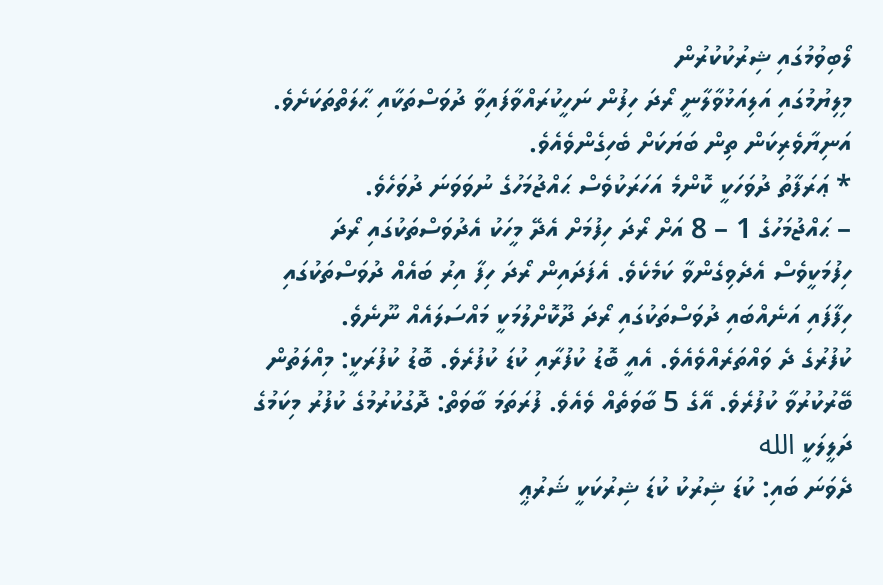ލޯބިވުމުގައި ޝިރުކުކުރުން
މިލިޔުމުގައި އަލިއަޅުވާލާނީ ރޯދަ ހިފުން ނަހީކުރައްވާފައިވާ ދުވަސްތަކާއި ޙާލަތްތަކަށެވެ.
އަނިޔާވެރިކަން ތިން ބަޔަކަށް ބެހިގެންވެއެވެ.
* ޢަރަފާތު ދުވަހަކީ ކޮންމެ އަހަރަކުވެސް ޙައްޖުމަހުގެ ނުވަވަނަ ދުވަހެވެ.
– ޙައްޖުމަހުގެ 1 – 8 އަށް ރޯދަ ހިފުމަށް އެދޭ މީހަކު އެދުވަސްތަކުގައި ރޯދަ ހިފުމަކީވެސް އެދެވިގެންވާ ކަމެކެވެ. އެފަދައިން ރޯދަ ހިފާ އިރު ބައެއް ދުވަސްތަކުގައި ހިފާފައި އަނެއްބައި ދުވަސްތަކުގައި ރޯދަ ދޫކޮށްލުމަކީ މައްސަލައެއް ނޫނެވެ.
ކުފުރުގެ ދެ ވައްތަރެއްވެއެވެ. އެއީ ބޮޑު ކުފުރާއި ކުޑަ ކުފުރެވެ. ބޮޑު ކުފުރަކީ: މިއްލަތުން ބޭރުކުރުވާ ކުފުރެވެ. އޭގެ 5 ބާވަތެއް ވެއެވެ. ފުރަތަމަ ބާވަތް: ދޮގުކުރުމުގެ ކުފުރު މިކަމުގެ ދަލީލަކީ الله
ދެވަނަ ބައި: ކުޑަ ޝިރުކު ކުޑަ ޝިރުކަކީ ޝަރުޢީ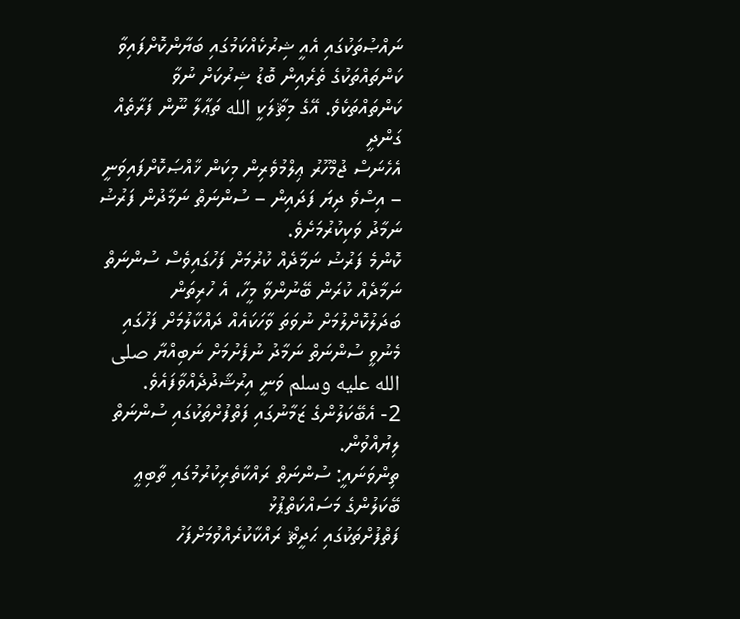ނައްޞުތަކުގައި އެއީ ޝިރުކެއްކަމުގައި ބަޔާންކޮށްފައިވާ ކަންތައްތަކުގެ ތެރެއިން ބޮޑު ޝިރުކަށް ނުވާ ކަންތައްތަކެވެ. އޭގެ މިޘާލަކީ الله ތަޢާލާ ނޫން ފަރާތެއް ގަންދީ
އެހެނަސް ޖުމްހޫރު ޢިލްމުވެރިން މިކަން ޚާއްޞަކޮށްފައިވަނީ – އިސްވެ ދިޔަ ފަދައިން – ސުންނަތް ނަމާދުން ފަރުޟު ނަމާދު ވަކިކުރުމަށެވެ.
ކޮންމެ ފަރުޟު ނަމާދެއް ކުރުމަށް ފަހުގައިވެސް ސުންނަތް ނަމާދެއް ކުރަން ބޭނުންވާ މީހާ، އެ ހުރިތަން ބަދަލުކޮށްލުމަށް ނުވަތަ ވާހަކައެއް ދައްކާލުމަށް ފަހުގައި މެނުވީ ސުންނަތް ނަމާދު ނުފެށުމަށް ނަބިއްޔާ صلى الله عليه وسلم ވަނީ އިރުޝާދުދެއްވާފައެވެ.
2- އެބޭކަލުންގެ ޒަމާނުގައި ފަތްފުށްތަކުގައި ސުންނަތް ލިޔުއްވުން.
ތިންވަނައީ: ސުންނަތް ރައްކާތެރިކުރުމުގައި ތާބިޢީ ބޭކަލުންގެ މަސައްކަތްޕުޅު
ފަތްފުށްތަކުގައި ޙަދީޘް ރައްކާކުރެއްވުމަށްފަހު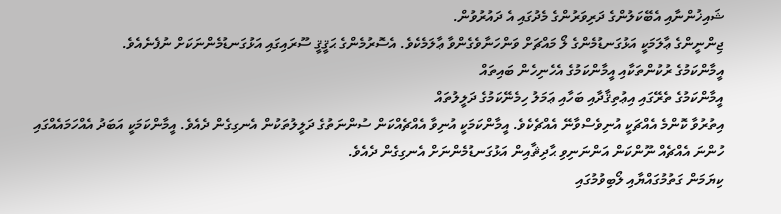ޝައިޚުންނާއި އެބޭކަލުންގެ ދަރިވަރުންގެ މެދުގައި އެ ދައުރުވުން.
ޖިންނީންގެ ޢާލަމަކީ އަޅުގަނޑުމެންގެ ލޯ މައްޗަށް ވަންހަނާވެގެންވާ ޢާލަމެކެވެ. އެސޮރުމެންގެ ޙަޤީޤީ ސޫރައިގައި އަޅުގަނޑުމެންނަކަށް ނުފެނެއެވެ.
އީމާންކަމުގެ ރުކުންތަކާއި އީމާންކަމުގެ އެހެނިހެން ބައިތައް
އީމާންކަމުގެ ތެރޭގައި އިޢުތިޤާދާއި ބަހާއި ޢަމަލު ހިމެނޭކަމުގެ ދަލީލުތައް
އިތުރުވާ ކޮންމެ އެއްޗަކީ އުނިވެސްވާނޭ އެއްޗެކެވެ. އީމާންކަމަކީ އުނިވާ އެއްޗެއްކަން ސުންނަތުގެ ދަލީލުތަކުން އެނގިގެން ދެއެވެ. އީމާންކަމަކީ އަބަދު އެއްހަމައެއްގައި ހުންނަ އެއްޗެއް ނޫންކަން އަންނަނިވި ޙާދިޘާއިން އަޅުގަނޑުމެންނަށް އެނގިގެން ދެއެވެ.
ކިޔަމަން ގަތުމުގައްޔާއި ލޯބިވުމުގައި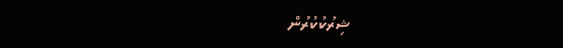ޝިރުކުކުރުން